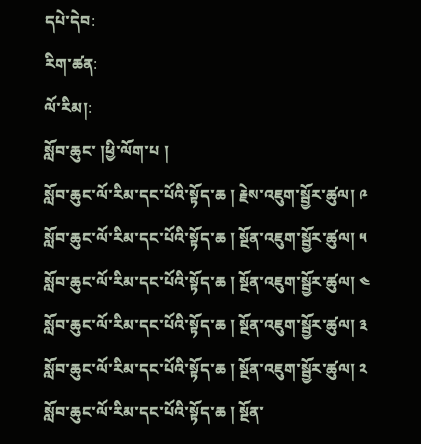དཔེ་དེབ:
རིག་ཚན:
ལོ་རིམ།:
སློབ་ཆུང་ །ཕྱི་ལོག་པ །
སློབ་ཆུང་ལོ་རིམ་དང་པོའི་སྟོད་ཆ ། རྗེས་འཇུག་སྦྱོར་ཚུལ། ༩
སློབ་ཆུང་ལོ་རིམ་དང་པོའི་སྟོད་ཆ ། སྔོན་འཇུག་སྦྱོར་ཚུལ། ༥
སློབ་ཆུང་ལོ་རིམ་དང་པོའི་སྟོད་ཆ ། སྔོན་འཇུག་སྦྱོར་ཚུལ། ༤
སློབ་ཆུང་ལོ་རིམ་དང་པོའི་སྟོད་ཆ ། སྔོན་འཇུག་སྦྱོར་ཚུལ། ༣
སློབ་ཆུང་ལོ་རིམ་དང་པོའི་སྟོད་ཆ ། སྔོན་འཇུག་སྦྱོར་ཚུལ། ༢
སློབ་ཆུང་ལོ་རིམ་དང་པོའི་སྟོད་ཆ ། སྔོན་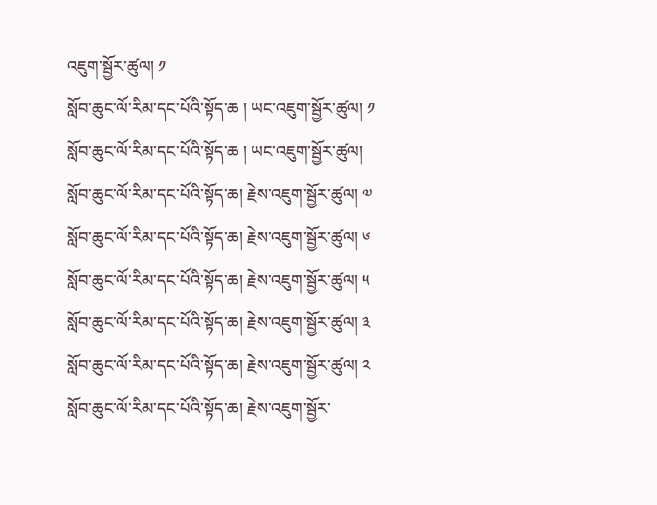འཇུག་སྦྱོར་ཚུལ། ༡
སློབ་ཆུང་ལོ་རིམ་དང་པོའི་སྟོད་ཆ ། ཡང་འཇུག་སྦྱོར་ཚུལ། ༡
སློབ་ཆུང་ལོ་རིམ་དང་པོའི་སྟོད་ཆ ། ཡང་འཇུག་སྦྱོར་ཚུལ།
སློབ་ཆུང་ལོ་རིམ་དང་པོའི་སྟོད་ཆ། རྗེས་འཇུག་སྦྱོར་ཚུལ། ༧
སློབ་ཆུང་ལོ་རིམ་དང་པོའི་སྟོད་ཆ། རྗེས་འཇུག་སྦྱོར་ཚུལ། ༦
སློབ་ཆུང་ལོ་རིམ་དང་པོའི་སྟོད་ཆ། རྗེས་འཇུག་སྦྱོར་ཚུལ། ༥
སློབ་ཆུང་ལོ་རིམ་དང་པོའི་སྟོད་ཆ། རྗེས་འཇུག་སྦྱོར་ཚུལ། ༣
སློབ་ཆུང་ལོ་རིམ་དང་པོའི་སྟོད་ཆ། རྗེས་འཇུག་སྦྱོར་ཚུལ། ༢
སློབ་ཆུང་ལོ་རིམ་དང་པོའི་སྟོད་ཆ། རྗེས་འཇུག་སྦྱོར་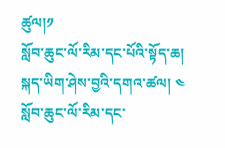ཚུལ།༡
སློབ་ཆུང་ལོ་རིམ་དང་པོའི་སྟོད་ཆ། སྐད་ཡིག་ཤེས་བྱའི་དགའ་ཚལ། ༤
སློབ་ཆུང་ལོ་རིམ་དང་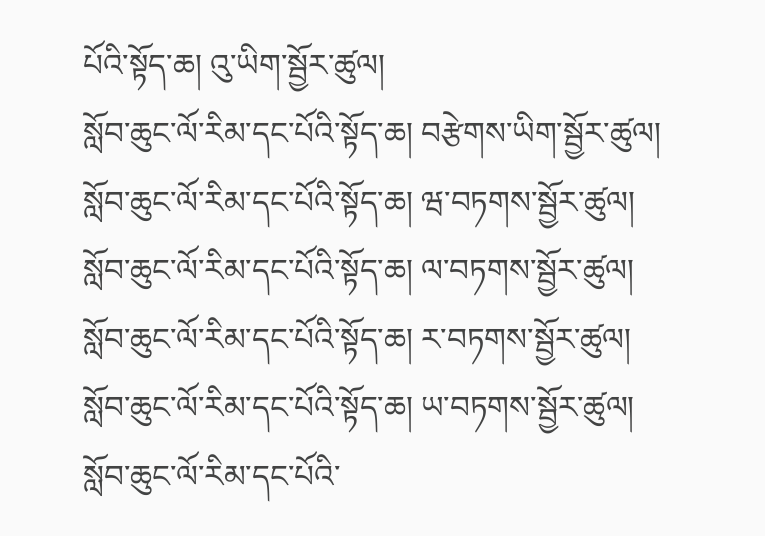པོའི་སྟོད་ཆ། འུ་ཡིག་སྦྱོར་ཚུལ།
སློབ་ཆུང་ལོ་རིམ་དང་པོའི་སྟོད་ཆ། བརྩེགས་ཡིག་སྦྱོར་ཚུལ།
སློབ་ཆུང་ལོ་རིམ་དང་པོའི་སྟོད་ཆ། ཝ་བཏགས་སྦྱོར་ཚུལ།
སློབ་ཆུང་ལོ་རིམ་དང་པོའི་སྟོད་ཆ། ལ་བཏགས་སྦྱོར་ཚུལ།
སློབ་ཆུང་ལོ་རིམ་དང་པོའི་སྟོད་ཆ། ར་བཏགས་སྦྱོར་ཚུལ།
སློབ་ཆུང་ལོ་རིམ་དང་པོའི་སྟོད་ཆ། ཡ་བཏགས་སྦྱོར་ཚུལ།
སློབ་ཆུང་ལོ་རིམ་དང་པོའི་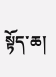སྟོད་ཆ།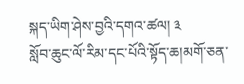སྐད་ཡིག་ཤེས་བྱའི་དགའ་ཚལ། ༣
སློབ་ཆུང་ལོ་རིམ་དང་པོའི་སྟོད་ཆ།མགོ་ཅན་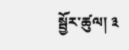སྦྱོར་ཚུལ། ༣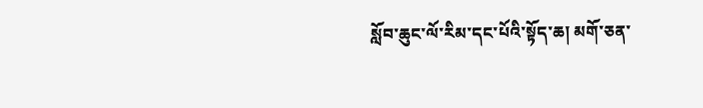སློབ་ཆུང་ལོ་རིམ་དང་པོའི་སྟོད་ཆ། མགོ་ཅན་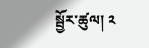སྦྱོར་ཚུལ། ༢